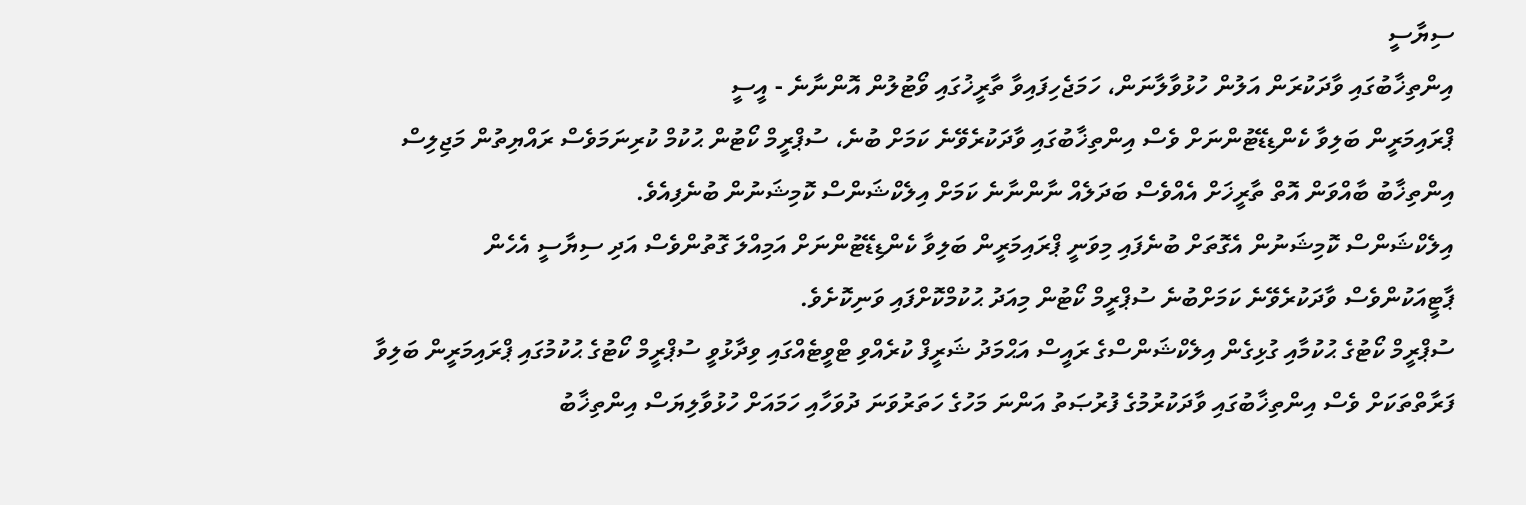ސިޔާސީ
އިންތިޚާބުގައި ވާދަކުރަން އަލުން ހުޅުވާލާނަން، ހަމަޖެހިފައިވާ ތާރީޚުގައި ވޯޓުލުން އޮންނާނެ - އީސީ
ޕްރައިމަރީން ބަލިވާ ކެންޑިޑޭޓުންނަށް ވެސް އިންތިޚާބުގައި ވާދަކުރެވޭނެ ކަމަށް ބުނެ، ސުޕްރީމް ކޯޓުން ޙުކުމް ކުރިނަމަވެސް ރައްޔިތުން މަޖިލިސް އިންތިޚާބު ބާއްވަން އޮތް ތާރީޚަށް އެއްވެސް ބަދަލެއް ނާންނާނެ ކަމަށް އިލެކްޝަންސް ކޮމިޝަނުން ބުނެފިއެވެ.
އިލެކްޝަންސް ކޮމިޝަނުން އެގޮތަށް ބުނެފައި މިވަނީ ޕްރައިމަރީން ބަލިވާ ކެންޑިޑޭޓުންނަށް އަމިއްލަ ގޮތުންވެސް އަދި ސިޔާސީ އެހެން ޕާޓީއަކުންވެސް ވާދަކުރެވޭނެ ކަމަށްބުނެ ސުޕްރީމް ކޯޓުން މިއަދު ޙުކުމްކޮށްފައި ވަނިކޮށެވެ.
ސުޕްރީމް ކޯޓުގެ ޙުކުމާއި ގުޅިގެން އިލެކްޝަންސްގެ ރައީސް އަޙްމަދު ޝަރީފް ކުރެއްވި ޓްވީޓެއްގައި ވިދާޅުވީ ސުޕްރީމް ކޯޓުގެ ޙުކުމުގައި ޕްރައިމަރީން ބަލިވާ ފަރާތްތަކަށް ވެސް އިންތިޚާބުގައި ވާދަކުރުމުގެ ފުރުޞަތު އަންނަ މަހުގެ ހަތަރުވަނަ ދުވަހާއި ހަމައަށް ހުޅުވާލިޔަސް އިންތިޚާބު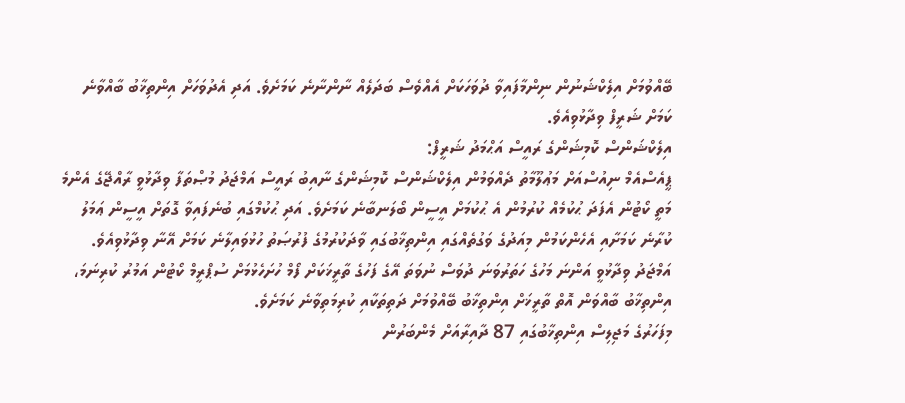ބޭއްވުމަށް އިލެކްޝަނުން ނިންމާފައިވާ ދުވަހަކަށް އެއްވެސް ބަދަލެއް ނާންނާނެ ކަމަށެވެ. އަދި އެދުވަހަށް އިންތިޚާބު ބާއްވާނެ ކަމަށް ޝަރީފް ވިދާޅުވިއެވެ.
އިލެކްޝަންސް ކޮމިޝަންގެ ރައީސް އަޙްމަދު ޝަރީފް:
ޕީއެސްއެމް ނިއުސްއަށް މަޢުލޫމާތު ދެއްވަމުން އިލެކްޝަންސް ކޮމިޝަންގެ ނާއިބު ރައީސް އަމްޖަދު މުޞްތަފާ ވިދާޅުވީ ރާއްޖޭގެ އެންމެ މަތީ ކޯޓުން އެފަދަ ޙުކުމެއް ކުރުމުން އެ ޙުކުމަށް އީސީން ބޯލަނބާނެ ކަމަށެވެ. އަދި ޙުކުމްގައި ބުނެފައިވާ ގޮތަށް އީސީން ޢަމަލު ކުރާނެ ކަމަށާއި އެހެންކަމުން މިއަދުގެ ވަގުތެއްގައި އިންތިޚާބުގައި ވާދަކުރުމުގެ ފުރުޞަތު ހުޅުވައިލާނެ ކަމަށް އޭނާ ވިދާޅުވިއެވެ.
އަމްޖަދު ވިދާޅުވީ އަންނަ މަހުގެ ހަތަރުވަނަ ދުވަސް ނުވަތަ އޭގެ ފަހުގެ ތާރީޚަކަށް ފޯމް ހުށަހެޅުމަށް ސުޕްރީމް ކޯޓުން އަމުރު ކުރިނަމަ، އިންތިޚާބު ބާއްވަން އޮތް ތާރީޚަށް އިންތިޚާބު ބޭއްވުމަށް ދަތިތަކާއި ކުރިމަތިވާނެ ކަމަށެވެ.
މިފަހަރުގެ މަޖިލިސް އިންތިޚާބުގައި 87 ދާއިރާއަށް މެންބަރުން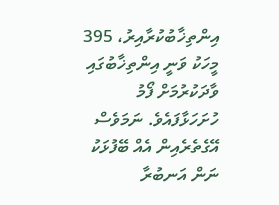އިންތިޚާބުކުރާއިރު، 395 މީހަކު ވަނީ އިންތިޚާބުގައި ވާދަކުރުމަށް ފޯމު ހުށަހަޅާފައެވެ. ނަމަވެސް އޭގެތެރެއިން އެއް ބޭފުޅަކު ނަން އަނބުރާ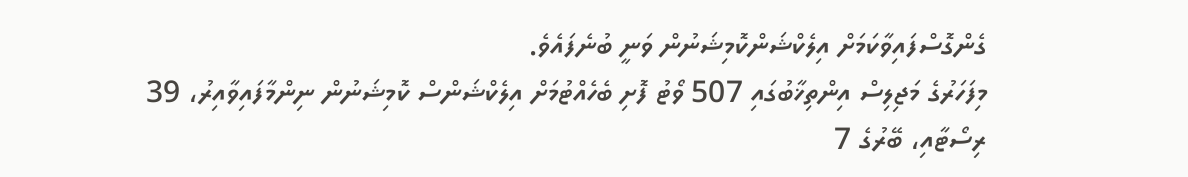ގެންގޮސްފައިވާކަމަށް އިލެކްޝަންކޮމިޝަނުން ވަނީ ބުނެފައެވެ.
މިފަހަރުގެ މަޖިލިސް އިންތިޚާބުގައި 507 ވޯޓު ފޮށި ބެހެއްޓުމަށް އިލެކްޝަންސް ކޮމިޝަނުން ނިންމާފައިވާއިރު، 39 ރިސޯޓާއި، ބޭރުގެ 7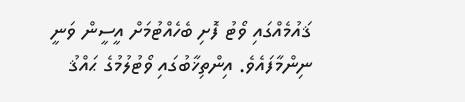ޤައުމެއްގައި ވޯޓު ފޮށި ބެހެއްޓުމަށް އީސީން ވަނީ ނިންމާފައެވެ. އިންތިޚާބުގައި ވޯޓުލުމުގެ ޙައްޤު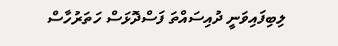ލިބިފައިވަނީ ދުއިސައްތަ ފަސްދޮޅަސް ހަތަރުހާސް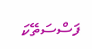ފަސްސަތޭކަ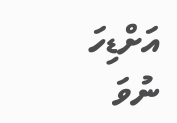އަށްޑިހަ ނުވަ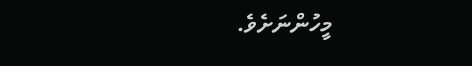މީހުންނަށެވެ.